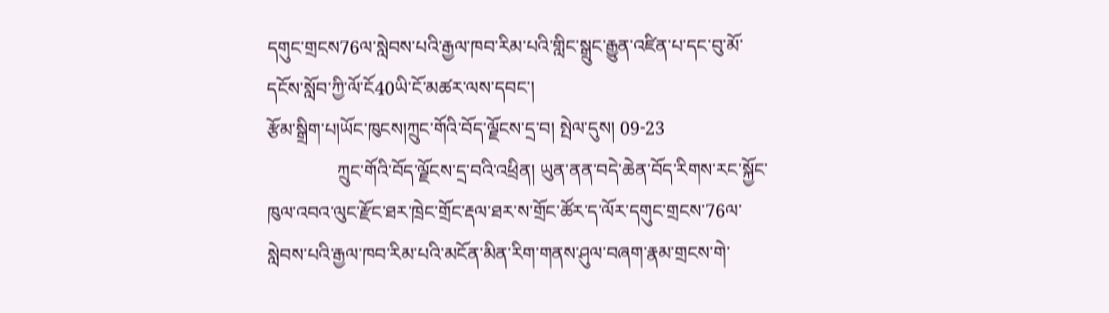དགུང་གྲངས76ལ་སླེབས་པའི་རྒྱལ་ཁབ་རིམ་པའི་གླིང་སྒྲུང་རྒྱུན་འཛིན་པ་དང་བུ་མོ་དངོས་སློབ་ཀྱི་ལོ་ངོ40ཡི་ངོ་མཚར་ལས་དབང་།
རྩོམ་སྒྲིག་པ།ཡོང་ཁུངས།ཀྲུང་གོའི་བོད་ལྗོངས་དྲ་བ། སྤེལ་དུས། 09-23
               ཀྲུང་གོའི་བོད་ལྗོངས་དྲ་བའི་འཕྲིན། ཡུན་ནན་བདེ་ཆེན་བོད་རིགས་རང་སྐྱོང་ཁུལ་འབའ་ལུང་རྫོང་ཐར་ཁྲེང་གྲོང་རྡལ་ཐར་ས་གྲོང་ཚོར་ད་ལོར་དགུང་གྲངས་76ལ་སླེབས་པའི་རྒྱལ་ཁབ་རིམ་པའི་མངོན་མིན་རིག་གནས་ཤུལ་བཞག་རྣམ་གྲངས་གེ་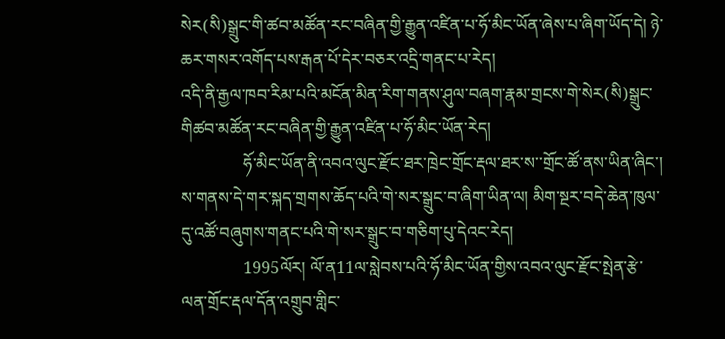སེར(སི)སྒྲུང་གི་ཚབ་མཚོན་རང་བཞིན་གྱི་རྒྱུན་འཛིན་པ་ཧོ་མིང་ཡོན་ཞེས་པ་ཞིག་ཡོད་དེ། ཉེ་ཆར་གསར་འགོད་པས་རྒན་པོ་དེར་བཅར་འདྲི་གནང་པ་རེད།
འདི་ནི་རྒྱལ་ཁབ་རིམ་པའི་མངོན་མིན་རིག་གནས་ཤུལ་བཞག་རྣམ་གྲངས་གེ་སེར(སི)སྒྲུང་གིཚབ་མཚོན་རང་བཞིན་གྱི་རྒྱུན་འཛིན་པ་ཧོ་མིང་ཡོན་རེད།
               ཧོ་མིང་ཡོན་ནི་འབའ་ལུང་རྫོང་ཐར་ཁྲེང་གྲོང་རྡལ་ཐར་ས་་གྲོང་ཚོ་ནས་ཡིན་ཞིང་། ས་གནས་དེ་གར་སྐད་གྲགས་ཆོད་པའི་གེ་སར་སྒྲུང་བ་ཞིག་ཡིན་ལ། མིག་སྔར་བདེ་ཆེན་ཁུལ་དུ་འཚོ་བཞུགས་གནང་པའི་གེ་སར་སྒྲུང་བ་གཅིག་པུ་དེའང་རེད།
               1995ལོར། ལོ་ན11ལ་སླེབས་པའི་ཧོ་མིང་ཡོན་གྱིས་འབའ་ལུང་རྫོང་སྤེན་རྩེ་ལན་གྲོང་རྡལ་དོན་འགྲུབ་གླིང་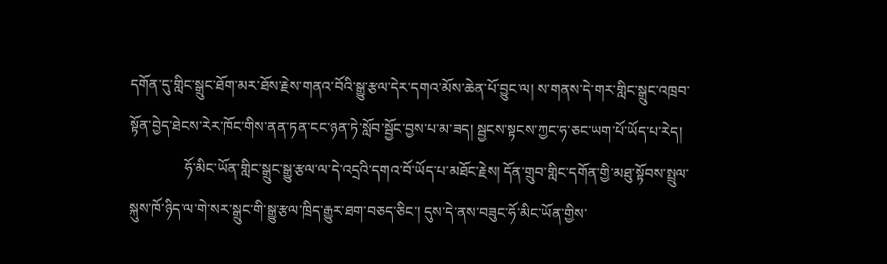དགོན་དུ་གླིང་སྒྲུང་ཐོག་མར་ཐོས་རྗེས་གནའ་བོའི་སྒྱུ་རྩལ་དེར་དགའ་མོས་ཆེན་པོ་བྱུང་ལ། ས་གནས་དེ་གར་གླིང་སྒྲུང་འཁྲབ་སྟོན་བྱེད་ཐེངས་རེར་ཁོང་གིས་ནན་ཏན་ངང་ཉན་ཏེ་སློབ་སྦྱོང་བྱས་པ་མ་ཟད། སྦྱངས་སྟངས་ཀྱང་ཧ་ཅང་ཡག་པོ་ཡོད་པ་རེད།
               ཧོ་མིང་ཡོན་གླིང་སྒྲུང་སྒྱུ་རྩལ་ལ་དེ་འདྲའི་དགའ་བོ་ཡོད་པ་མཐོང་རྗེས། དོན་གྲུབ་གླིང་དགོན་གྱི་མཐུ་སྟོབས་སྤྲུལ་སྐུས་ཁོ་ཉིད་ལ་གེ་སར་སྒྲུང་གི་སྒྱུ་རྩལ་ཁྲིད་རྒྱུར་ཐག་བཅད་ཅིང་། དུས་དེ་ནས་བཟུང་ཧོ་མིང་ཡོན་གྱིས་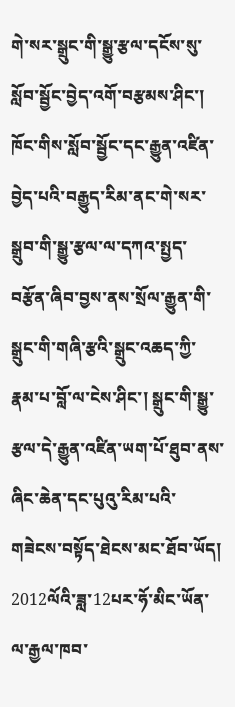གེ་སར་སྒྲུང་གི་སྒྱུ་རྩལ་དངོས་སུ་སློབ་སྦྱོང་བྱེད་འགོ་བརྩམས་ཤིང་། ཁོང་གིས་སློབ་སྦྱོང་དང་རྒྱུན་འཛིན་བྱེད་པའི་བརྒྱུད་རིམ་ནང་གེ་སར་སྒྲུབ་གི་སྒྱུ་རྩལ་ལ་དཀའ་སྤྱད་བརྩོན་ཞིབ་བྱས་ནས་སྲོལ་རྒྱུན་གི་སྒྲུང་གི་གཞི་རྩའི་སྒྲུང་འཆད་ཀྱི་རྣམ་པ་བློ་ལ་ངེས་ཤིང་། སྒྲུང་གི་སྒྱུ་རྩལ་དེ་རྒྱུན་འཛིན་ཡག་པོ་ཐུབ་ནས་ཞིང་ཆེན་དང་པུའུ་རིམ་པའི་གཟེངས་བསྟོད་ཐེངས་མང་ཐོབ་ཡོད། 2012ལོའི་ཟླ་12པར་ཧོ་མིང་ཡོན་ལ་རྒྱལ་ཁབ་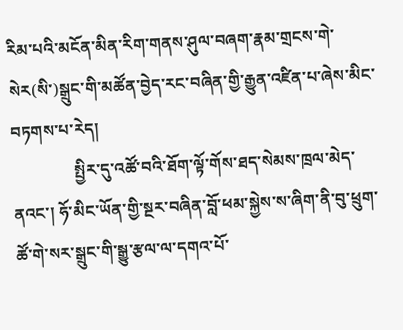རིམ་པའི་མངོན་མིན་རིག་གནས་ཤུལ་བཞག་རྣམ་གྲངས་གེ་སེར(སི་)སྒྲུང་གི་མཚོན་བྱེད་རང་བཞིན་གྱི་རྒྱུན་འཛིན་པ་ཞེས་མིང་བཏགས་པ་རེད།
               སྤྱིར་དུ་འཚོ་བའི་ཐོག་ལྟོ་གོས་ཐད་སེམས་ཁྲལ་མེད་ནའང་། ཧོ་མིང་ཡོན་གྱི་སྔར་བཞིན་བློ་ཕམ་སྐྱེས་ས་ཞིག་ནི་བུ་ཕྲུག་ཚོ་གེ་སར་སྒྲུང་གི་སྒྱུ་རྩལ་ལ་དགའ་པོ་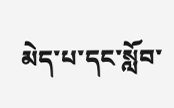མེད་པ་དང་སློབ་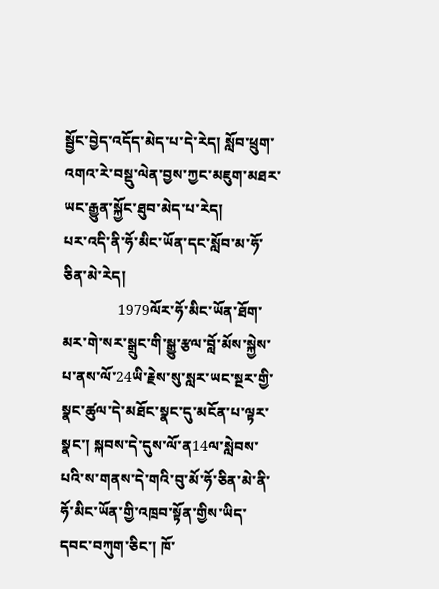སྦྱོང་བྱེད་འདོད་མེད་པ་དེ་རེད། སློབ་ཕྲུག་འགའ་རེ་བསྡུ་ལེན་བྱས་ཀྱང་མཇུག་མཐར་ཡང་རྒྱུན་སྐྱོང་ཐུབ་མེད་པ་རེད།
པར་འདི་ནི་ཧོ་མིང་ཡོན་དང་སློབ་མ་ཧོ་ཅིན་མེ་རེད།
               1979ལོར་ཧོ་མིང་ཡོན་ཐོག་མར་གེ་སར་སྒྲུང་གི་སྒྱུ་རྩལ་བློ་མོས་སྐྱེས་པ་ནས་ལོ་24ཡི་རྗེས་སུ་སླར་ཡང་སྔར་གྱི་སྣང་ཚུལ་དེ་མཐོང་སྣང་དུ་མངོན་པ་ལྟར་སྣང་། སྐབས་དེ་དུས་ལོ་ན14ལ་སླེབས་པའི་ས་གནས་དེ་གའི་བུ་མོ་ཧོ་ཅིན་མེ་ནི་ཧོ་མིང་ཡོན་གྱི་འཁྲབ་སྟོན་གྱིས་ཡིད་དབང་བཀུག་ཅིང་། ཁོ་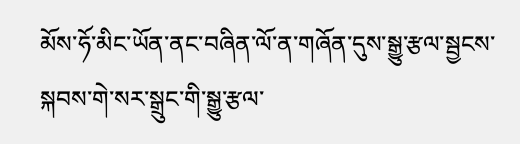མོས་ཧོ་མིང་ཡོན་ནང་བཞིན་ལོ་ན་གཞོན་དུས་སྒྱུ་རྩལ་སྦྱངས་སྐབས་གེ་སར་སྒྲུང་གི་སྒྱུ་རྩལ་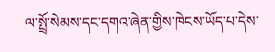ལ་སྤྲོ་སེམས་དང་དགའ་ཞེན་གྱིས་ཁེངས་ཡོད་པ་དེས་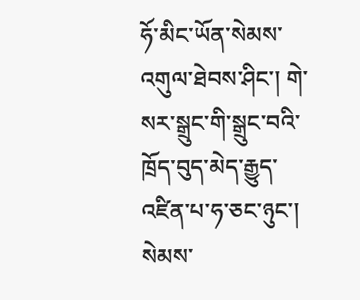ཧོ་མིང་ཡོན་སེམས་འགུལ་ཐེབས་ཤིང་། གེ་སར་སྒྲུང་གི་སྒྲུང་བའི་ཁྲོད་བུད་མེད་རྒྱུད་འཛིན་པ་ཧ་ཅང་ཉུང་། སེམས་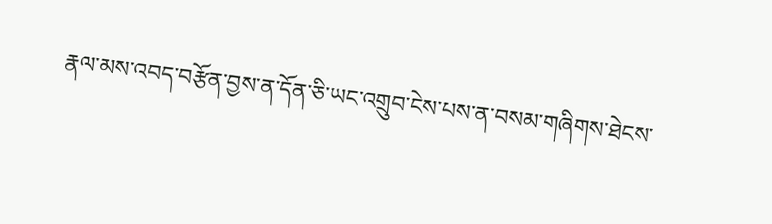རྣལ་མས་འབད་བརྩོན་བྱས་ན་དོན་ཅི་ཡང་འགྲུབ་ངེས་པས་ན་བསམ་གཞིགས་ཐེངས་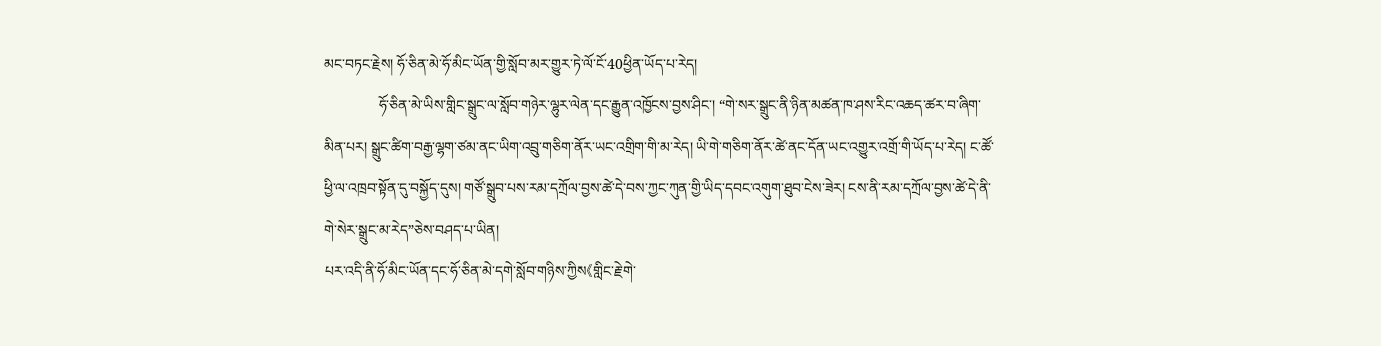མང་བཏང་རྗེས། ཧོ་ཅིན་མེ་ཧོ་མིང་ཡོན་གྱི་སློབ་མར་གྱུར་ཏེ་ལོ་ངོ་40ཕྱིན་ཡོད་པ་རེད།
               ཧོ་ཅིན་མེ་ཡིས་གླིང་སྒྲུང་ལ་སློབ་གཉེར་ལྷུར་ལེན་དང་རྒྱུན་འཁྱོངས་བྱས་ཤིང་། “གེ་སར་སྒྲུང་ནི་ཉིན་མཚན་ཁ་ཤས་རིང་འཆད་ཚར་བ་ཞིག་མིན་པར། སྒྲུང་ཚིག་བརྒྱ་ལྷག་ཙམ་ནང་ཡིག་འབྲུ་གཅིག་ནོར་ཡང་འགྲིག་གི་མ་རེད། ཡི་གེ་གཅིག་ནོར་ཚེ་ནང་དོན་ཡང་འགྱུར་འགྲོ་གི་ཡོད་པ་རེད། ང་ཚོ་ཕྱི་ལ་འཁྲབ་སྟོན་དུ་བསྐྱོད་དུས། གཙོ་སྒྲུབ་པས་རམ་དཀྲོལ་བྱས་ཚེ་དེ་བས་ཀྱང་ཀུན་གྱི་ཡིད་དབང་འགུག་ཐུབ་ངེས་ཟེར། ངས་ནི་རམ་དཀྲོལ་བྱས་ཚེ་དེ་ནི་གེ་སེར་སྒྲུང་མ་རེད”ཅེས་བཤད་པ་ཡིན།
པར་འདི་ནི་ཧོ་མིང་ཡོན་དང་ཧོ་ཅིན་མེ་དགེ་སློབ་གཉིས་ཀྱིས《གླིང་རྗེ་གེ་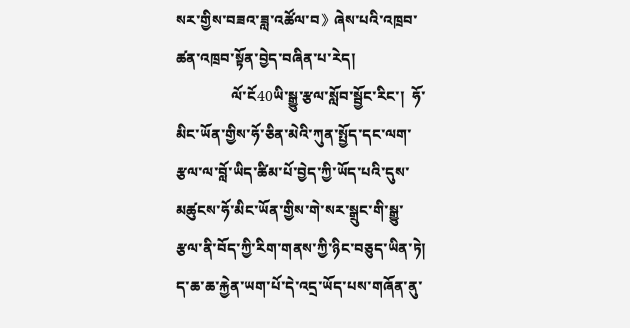སར་གྱིས་བཟའ་ཟླ་འཚོལ་བ》ཞེས་པའི་འཁྲབ་ཚན་འཁྲབ་སྟོན་བྱེད་བཞིན་པ་རེད།
               ལོ་ངོ40ཡི་སྒྱུ་རྩལ་སློབ་སྦྱོང་རིང་།  ཧོ་མིང་ཡོན་གྱིས་ཧོ་ཅིན་མེའི་ཀུན་སྤྱོད་དང་ལག་རྩལ་ལ་བློ་ཡིད་ཚིམ་པོ་བྱེད་ཀྱི་ཡོད་པའི་དུས་མཚུངས་ཧོ་མིང་ཡོན་གྱིས་གེ་སར་སྒྲུང་གི་སྒྱུ་རྩལ་ནི་བོད་ཀྱི་རིག་གནས་ཀྱི་ཉིང་བཅུད་ཡིན་ཏེ། ད་ཆ་ཆ་རྐྱེན་ཡག་པོ་དེ་འདྲ་ཡོད་པས་གཞོན་ནུ་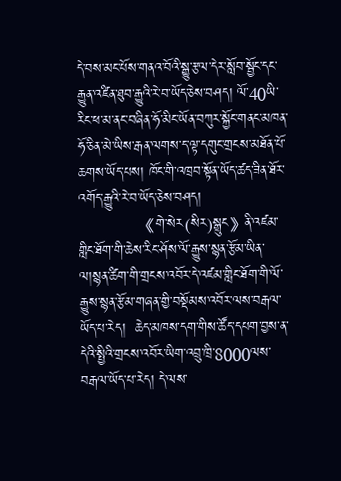དེ་བས་མང་པོས་གནའ་བོའི་སྒྱུ་རྩལ་དེར་སློབ་སྦྱོང་དང་རྒྱུན་འཛིན་ཐུབ་རྒྱུའི་རེ་བ་ཡོད་ཅེས་བཤད། ལོ་40ཡི་རིང་ཕ་མ་ནང་བཞིན་ཧོ་མིང་ཡོན་བཀུར་སྐྱོང་གནང་མཁན་ཧོ་ཅིན་མེ་ཡིས་རྒན་ལགས་ད་ལྟ་དགུང་གྲངས་མཐོན་པོ་ཆགས་ཡོད་པས། ཁོང་གི་འཁྲབ་སྟོན་ཡོད་ཚད་ཟིན་ཐོར་འགོད་རྒྱུའི་རེ་བ་ཡོད་ཅེས་བཤད།
               《གེ་སེར(སིར)སྒྲུང》ནི་འཛམ་གླིང་ཐོག་གི་ཆེས་རིང་ཤོས་ལོ་རྒྱུས་སྙན་རྩོམ་ཡིན་ལ།སྙན་ཚིག་གི་གྲངས་འབོར་དེ་འཛམ་གླིང་ཐོག་གི་ལོ་རྒྱུས་སྙན་རྩོམ་གཞན་གྱི་བསྡོམས་འབོར་ལས་བརྒལ་ཡོད་པ་རེད།  ཆེད་མཁས་དག་གིས་ཚོད་དཔག་བྱས་ན་དེའི་སྤྱིའི་གྲངས་འབོར་ཡིག་འབྲུ་ཁྲི་8000ལས་བརྒལ་ཡོད་པ་རེད། དེ་ལས་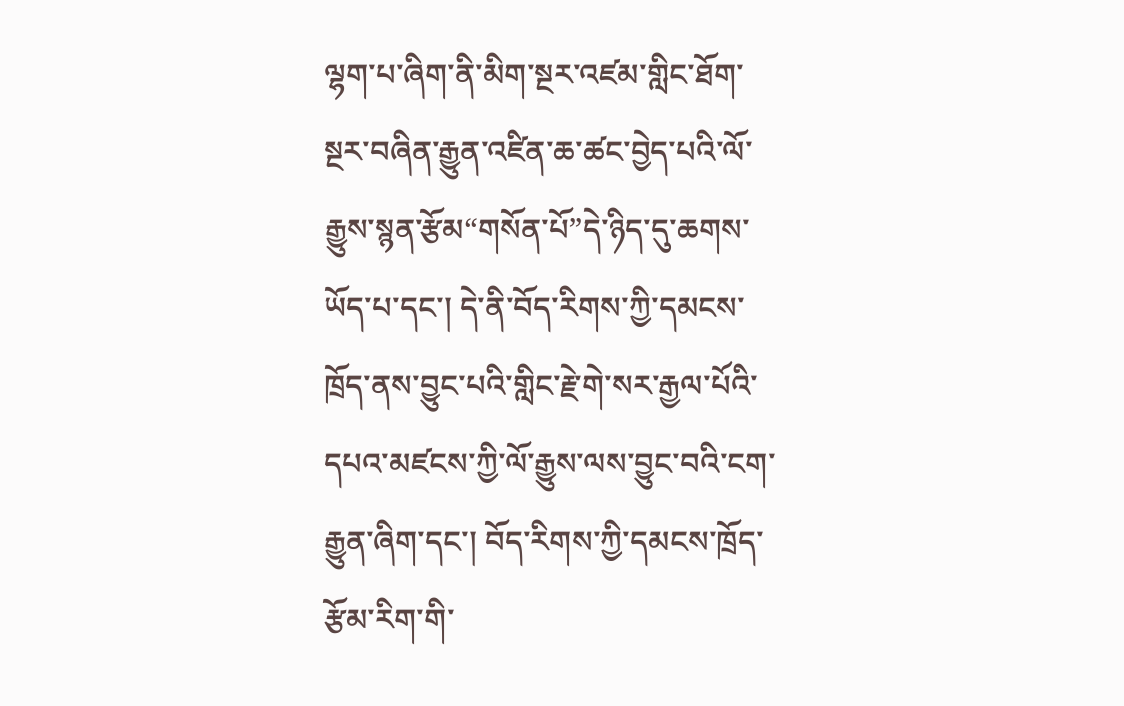ལྷག་པ་ཞིག་ནི་མིག་སྔར་འཛམ་གླིང་ཐོག་སྔར་བཞིན་རྒྱུན་འཛིན་ཆ་ཚང་བྱེད་པའི་ལོ་རྒྱུས་སྙན་རྩོམ“གསོན་པོ”དེ་ཉིད་དུ་ཆགས་ཡོད་པ་དང་། དེ་ནི་བོད་རིགས་ཀྱི་དམངས་ཁྲོད་ནས་བྱུང་པའི་གླིང་རྗེ་གེ་སར་རྒྱལ་པོའི་དཔའ་མཛངས་ཀྱི་ལོ་རྒྱུས་ལས་བྱུང་བའི་ངག་རྒྱུན་ཞིག་དང་། བོད་རིགས་ཀྱི་དམངས་ཁྲོད་རྩོམ་རིག་གི་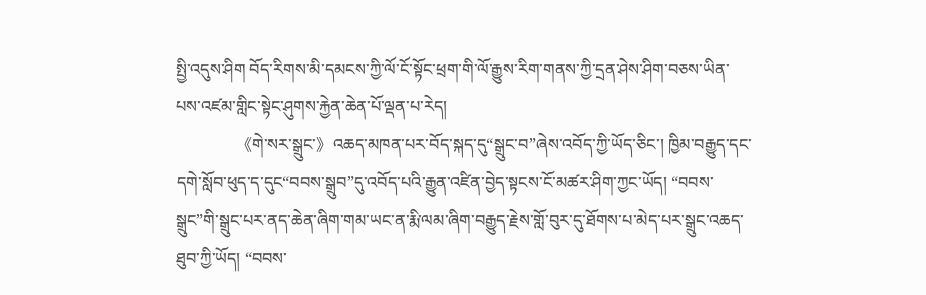སྤྱི་འདུས་ཤིག བོད་རིགས་མི་དམངས་ཀྱི་ལོ་ངོ་སྟོང་ཕྲག་གི་ལོ་རྒྱུས་རིག་གནས་ཀྱི་དྲན་ཤེས་ཤིག་བཅས་ཡིན་པས་འཛམ་གླིང་སྟེང་ཤུགས་རྐྱེན་ཆེན་པོ་ལྡན་པ་རེད།
               《གེ་སར་སྒྲུང་》འཆད་མཁན་པར་བོད་སྐད་དུ“སྒྲུང་བ”ཞེས་འབོད་ཀྱི་ཡོད་ཅིང་། ཁྱིམ་བརྒྱུད་དང་དགེ་སློབ་ཕུད་ད་དུང“བབས་སྒྲུབ”དུ་འབོད་པའི་རྒྱུན་འཛིན་བྱེད་སྟངས་ངོ་མཚར་ཤིག་ཀྱང་ཡོད། “བབས་སྒྲུང”གི་སྒྲུང་པར་ནད་ཆེན་ཞིག་གམ་ཡང་ན་རྨི་ལམ་ཞིག་བརྒྱུད་རྗེས་གློ་བུར་དུ་ཐོགས་པ་མེད་པར་སྒྲུང་འཆད་ཐུབ་ཀྱི་ཡོད། “བབས་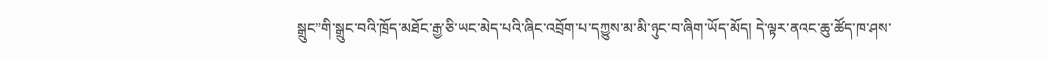སྒྲུང”གི་སྒྲུང་བའི་ཁྲོད་མཐོང་རྒྱ་ཅི་ཡང་མེད་པའི་ཞིང་འབྲོག་པ་དཀྱུས་མ་མི་ཉུང་བ་ཞིག་ཡོད་མོད། དེ་ལྟར་ནའང་ཆུ་ཚོད་ཁ་ཤས་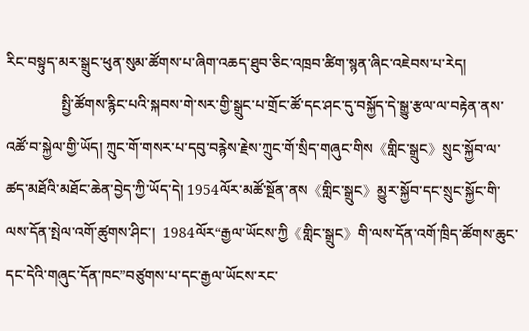རིང་བསྟུད་མར་སྒྲུང་ཕུན་སུམ་ཚོགས་པ་ཞིག་འཆད་ཐུབ་ཅིང་འཁྲབ་ཚིག་སྙན་ཞིང་འཇེབས་པ་རེད།
               སྤྱི་ཚོགས་རྙིང་པའི་སྐབས་གེ་སར་གྱི་སྒྲུང་པ་གྲོང་ཚོ་དང་ཤང་དུ་བསྐྱོད་དེ་སྒྱུ་རྩལ་ལ་བརྟེན་ནས་འཚོ་བ་སྐྱེལ་གྱི་ཡོད། ཀྲུང་གོ་གསར་པ་དབུ་བརྙེས་རྗེས་ཀྲུང་གོ་སྲིད་གཞུང་གིས《གླིང་སྒྲུང》སྲུང་སྐྱོབ་ལ་ཚད་མཐོའི་མཐོང་ཆེན་བྱེད་ཀྱི་ཡོད་དེ། 1954ལོར་མཚོ་སྔོན་ནས《གླིང་སྒྲུང》མྱུར་སྐྱོབ་དང་སྲུང་སྐྱོང་གི་ལས་དོན་སྤེལ་འགོ་ཚུགས་ཤིང་།  1984ལོར“རྒྱལ་ཡོངས་ཀྱི《གླིང་སྒྲུང》གི་ལས་དོན་འགོ་ཁྲིད་ཚོགས་ཆུང་དང་དེའི་གཞུང་དོན་ཁང”བཙུགས་པ་དང་རྒྱལ་ཡོངས་རང་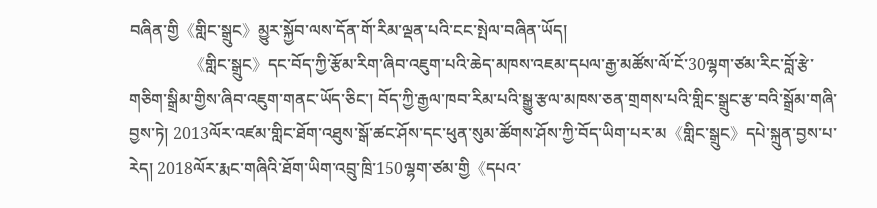བཞིན་གྱི《གླིང་སྒྲུང》མྱུར་སྐྱོབ་ལས་དོན་གོ་རིམ་ལྡན་པའི་ངང་སྤེལ་བཞིན་ཡོད།
               《གླིང་སྒྲུང》དང་བོད་ཀྱི་རྩོམ་རིག་ཞིབ་འཇུག་པའི་ཆེད་མཁས་འཇམ་དཔལ་རྒྱ་མཚོས་ལོ་ངོ་30ལྷག་ཙམ་རིང་བློ་རྩེ་གཅིག་སྒྲིམ་གྱིས་ཞིབ་འཇུག་གནང་ཡོད་ཅིང་། བོད་ཀྱི་རྒྱལ་ཁབ་རིམ་པའི་སྒྱུ་རྩལ་མཁས་ཅན་གྲགས་པའི་གླིང་སྒྲུང་རྩ་བའི་སྒྲོམ་གཞི་བྱས་ཏེ། 2013ལོར་འཛམ་གླིང་ཐོག་འཐུས་སྒོ་ཚང་ཤོས་དང་ཕུན་སུམ་ཚོགས་ཤོས་ཀྱི་བོད་ཡིག་པར་མ《གླིང་སྒྲུང》དཔེ་སྐྲུན་བྱས་པ་རེད། 2018ལོར་རྨང་གཞིའི་ཐོག་ཡིག་འབྲུ་ཁྲི་150ལྷག་ཙམ་གྱི《དཔའ་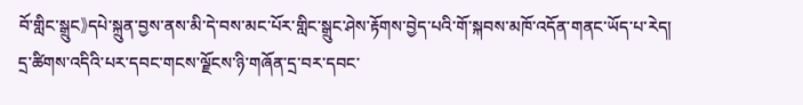བོ་གླིང་སྒྲུང》དཔེ་སྐྲུན་བྱས་ནས་མི་དེ་བས་མང་པོར་གླིང་སྒྲུང་ཤེས་རྟོགས་བྱེད་པའི་གོ་སྐབས་མཁོ་འདོན་གནང་ཡོད་པ་རེད།
དྲ་ཚིགས་འདིའི་པར་དབང་གངས་ལྗོངས་ཉི་གཞོན་དྲ་བར་དབང་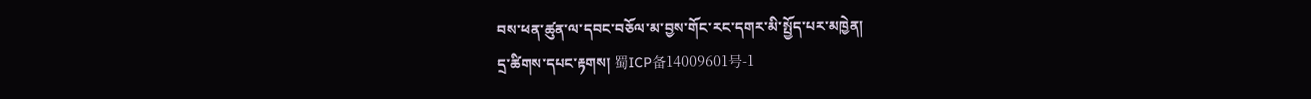བས་ཕན་ཚུན་ལ་དབང་བཅོལ་མ་བྱས་གོང་རང་དགར་མི་སྤྱོད་པར་མཁྱེན།
དྲ་ཚིགས་དཔང་རྟགས། 蜀ICP备14009601号-1